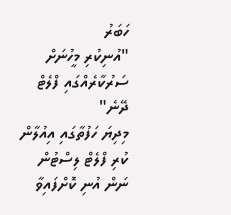ހަބަރު
"އުނިކުރި މީހުނަށް ސަރުކާރެއްގައި ފްލެޓް ދޭނެ"
މިދިޔަ ހަފުތާގައި އިއުލާން ކުރި ފްލެޓް ލިސްޓުން ނަން އުނި ކޮށްފައިވާ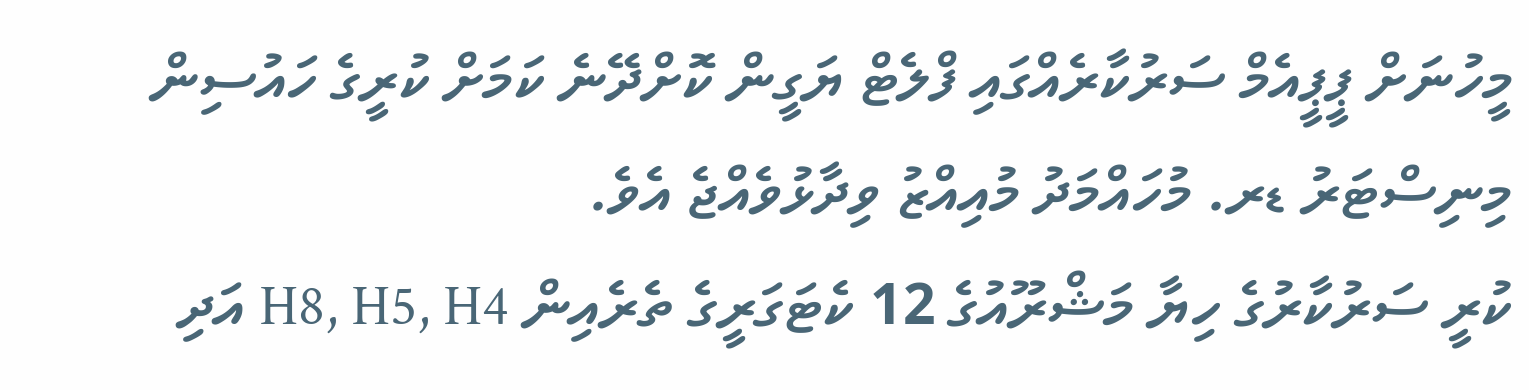މީހުނަށް ޕީޕީއެމް ސަރުކާރެއްގައި ފްލެޓް ޔަގީން ކޮށްދޭނެ ކަމަށް ކުރީގެ ހައުސިން މިނިސްޓަރު ޑރ. މުހައްމަދު މުއިއްޒު ވިދާޅުވެއްޖެ އެވެ.
ކުރީ ސަރުކާރުގެ ހިޔާ މަޝްރޫއުގެ 12 ކެޓަގަރީގެ ތެރެއިން H8, H5, H4 އަދި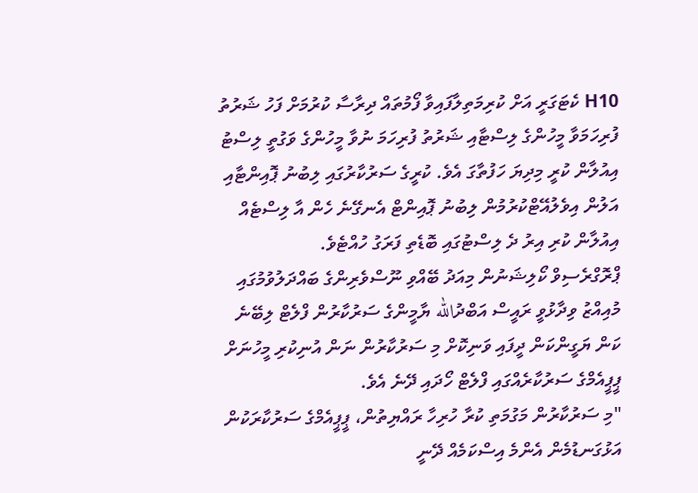H10 ކެޓަގަރީ އަށް ކުރިމަތިލާފައިވާ ފޯމުތައް ދިރާސާ ކުރުމަށް ފަހު ޝަރުތު ފުރިހަމަވާ މީހުންގެ ލިސްޓާއި ޝަރުތު ފުރިހަމަ ނުވާ މީހުންގެ ވަގުތީ ލިސްޓު އިއުލާން ކުރީ މިދިޔަ ހަފުތާގަ އެވެ. ކުރީގެ ސަރުކާރުގައި ލިބުނު ޕޮއިންޓާއި އަލުން އިވެލުއޭޓްކުރުމުން ލިބުނު ޕޮއިންޓް އެނގޭނެ ހެން އާ ލިސްޓެއް އިއުލާން ކުރި އިރު ދެ ލިސްޓުގައި ބޮޑެތި ފަރަގު ހުއްޓެވެ.
ޕްރޮގްރެސިވް ކޯލިޝަނުން މިއަދު ބޭއްވި ނޫސްވެރިންގެ ބައްދަލުވުމުގައި މުއިއްޒު ވިދާޅުވީ ރައީސް އަބްދުالله ޔާމީންގެ ސަރުކާރުން ފްލެޓް ލިބޭނެ ކަން ޔަގީންކަން ދީފައި ވަނިކޮށް މި ސަރުކާރުން ނަން އުނިކުރި މީހުނަށް ޕީޕީއެމްގެ ސަރުކާރެއްގައި ފްލެޓް ހޯދައި ދޭނެ އެވެ.
"މި ސަރުކާރުން މަގުމަތި ކުރާ ހުރިހާ ރައްޔިތުން، ޕީޕީއެމްގެ ސަރުކާރަކުން އަޅުގަނޑުމެން އެންމެ އިސްކަމެއް ދޭނީ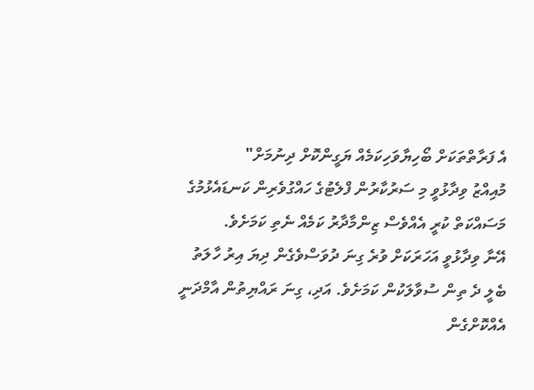އެ ފަރާތްތަކަށް ބޯހިޔާވަހިކަމެއް ޔަގީންކޮށް ދިނުމަށް"
މުއިއްޒު ވިދާޅުވީ މި ސަރުކާރުން ފްލެޓުގެ ހައްގުވެރިން ކަނޑައެޅުމުގެ މަސައްކަތް ކުރީ އެއްވެސް ޒިންމާދާރު ކަމެއް ނެތި ކަމަށެވެ.
އޭނާ ވިދާޅުވީ އަހަރަކަށް ވުރެ ގިނަ ދުވަސްވެގެން ދިޔަ އިރު ހާލަތު ބެލީ ދެ ތިން ސުވާލަކުން ކަމަށެވެ. އަދި، ގިނަ ރައްޔިތުން އާމްދަނީ އެއްކޮށްގެން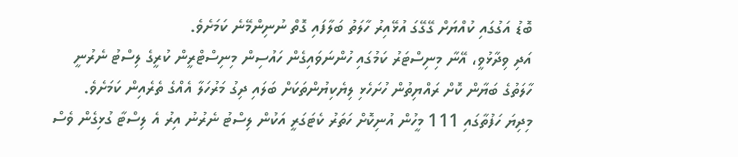ބޮޑު އަގުގައި ކުއްޔަށް ގޭގޭގަ އުޅޭއިރު ހާލަތު ބަލާފައި ގޮތް ނުނިންމޭނެ ކަމަށެވެ.
އަދި ވިދާޅުވީ، އޭނާ މިނިސްޓަރު ކަމުގައި ހުންނަވައިގެން ހައުސިން މިނިސްޓްރީން ކުރީގެ ލިސްޓު ނެރުނީ ހާލަތުގެ ބަޔާން ކޮށް ރައްޔިތުން ހުށަހެޅި ލިޔެކިޔުންތަކަށް ބަލައި ދިގު މަރުހަލާ އެއްގެ ތެރެއިން ކަމަށެވެ.
މިދިޔަ ހަފުތާގައި 111 މީހުން އުނިކޮށް ހަތަރު ކެޓަގަރީ އަކުން ލިސްޓު ނެރުނު އިރު އެ ލިސްޓާ ގުޅިގެން ވެސް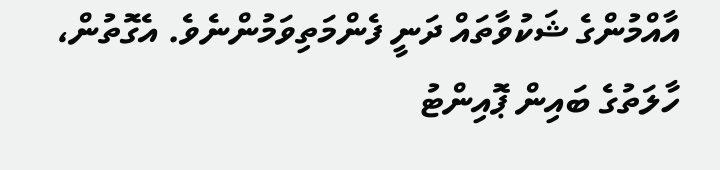އާއްމުންގެ ޝަކުވާތައް ދަނީ ފެންމަތިވަމުންނެވެ. އެގޮތުން، ހާލަތުގެ ބައިން ޕޮއިންޓު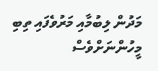މަދުން ލިބުމާއި މަރުވެފައި ތިބި މީހުންނަށްވެސް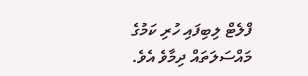ފްލެޓް ލިބިފައި ހުރި ކަމުގެ މައްސަލަތައް ދިމާވެ އެވެ.